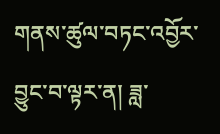གནས་ཚུལ་བཏང་འབྱོར་བྱུང་བ་ལྟར་ན། ཟླ་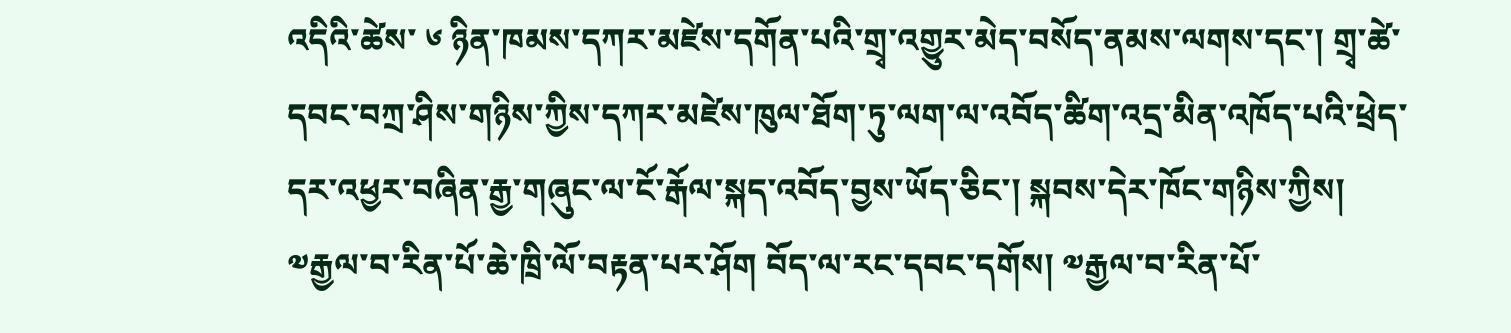འདིའི་ཚེས་ ༦ ཉིན་ཁམས་དཀར་མཛེས་དགོན་པའི་གྲྭ་འགྱུར་མེད་བསོད་ནམས་ལགས་དང་། གྲྭ་ཚེ་དབང་བཀྲ་ཤིས་གཉིས་ཀྱིས་དཀར་མཛེས་ཁུལ་ཐོག་ཏུ་ལག་ལ་འབོད་ཚིག་འདྲ་མིན་འཁོད་པའི་ཕྲེད་དར་འཕྱར་བཞིན་རྒྱ་གཞུང་ལ་ངོ་རྒོལ་སྐད་འབོད་བྱས་ཡོད་ཅིང་། སྐབས་དེར་ཁོང་གཉིས་ཀྱིས། ༧རྒྱལ་བ་རིན་པོ་ཆེ་ཁྲི་ལོ་བརྟན་པར་ཤོག བོད་ལ་རང་དབང་དགོས། ༧རྒྱལ་བ་རིན་པོ་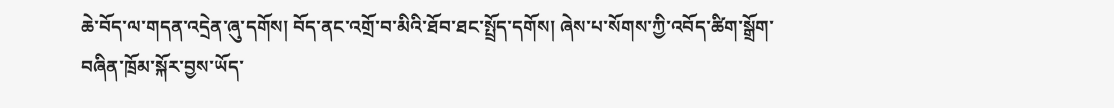ཆེ་བོད་ལ་གདན་འདྲེན་ཞུ་དགོས། བོད་ནང་འགྲོ་བ་མིའི་ཐོབ་ཐང་སྤྲོད་དགོས། ཞེས་པ་སོགས་ཀྱི་འབོད་ཚིག་སྒྲོག་བཞིན་ཁྲོམ་སྐོར་བྱས་ཡོད་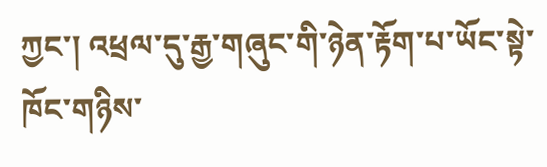ཀྱང་། འཕྲལ་དུ་རྒྱ་གཞུང་གི་ཉེན་རྟོག་པ་ཡོང་སྟེ་ཁོང་གཉིས་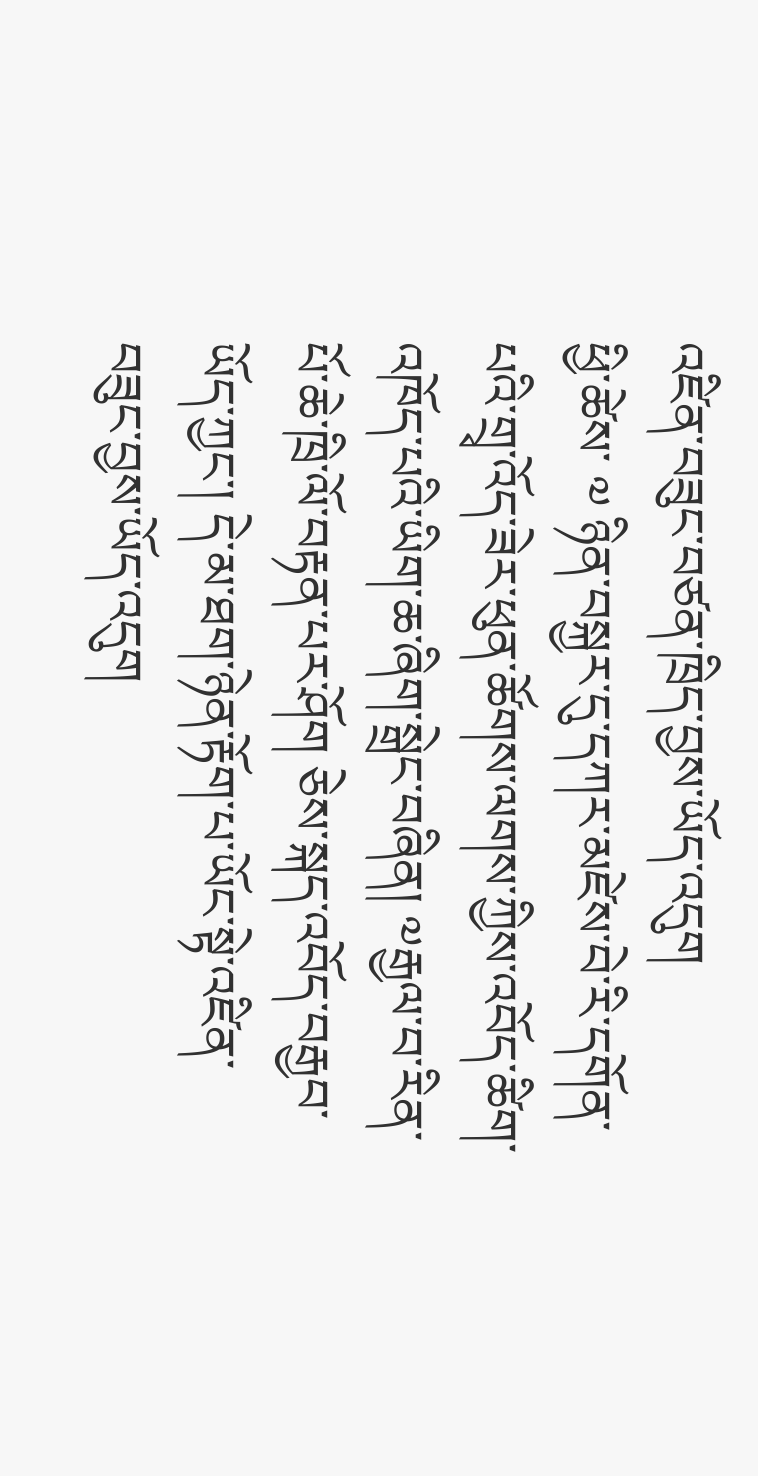འཛིན་བཟུང་བཙན་ཁྲིད་བྱས་ཡོད་འདུག
ཕྱི་ཚེས་ ༧ ཉིན་བསྐྱར་དུ་དཀར་མཛེས་བེ་རི་དགོན་པའི་གྲྭ་འོད་ཟེར་ཕུན་ཚོགས་ལགས་ཀྱིས་འབོད་ཚིག་འཁོད་པའི་ཡིག་ཆ་ཞིག་སྒྲེང་བཞིན། ༧རྒྱལ་བ་རིན་པོ་ཆེ་ཁྲི་ལོ་བརྟན་པར་ཤོག ཅེས་སྐད་འབོད་བརྒྱབ་ཡོད་ཀྱང་། དེ་མ་ཐག་ཉེན་རྟོག་པ་ཡོང་སྟེ་འཛིན་བཟུང་བྱས་ཡོད་འདུག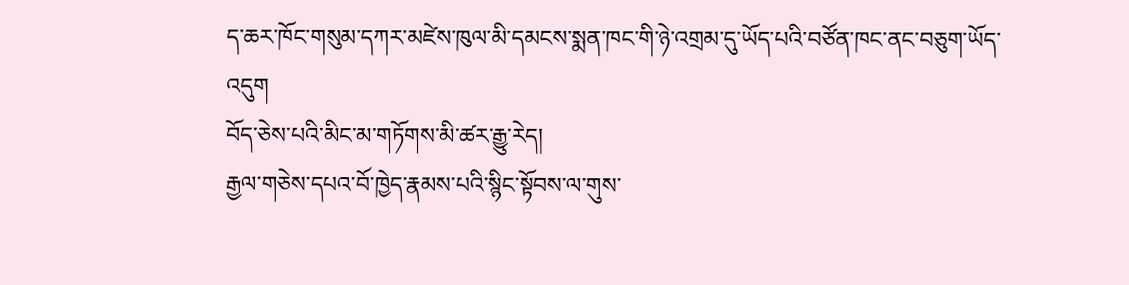ད་ཆར་ཁོང་གསུམ་དཀར་མཛེས་ཁུལ་མི་དམངས་སྨན་ཁང་གི་ཉེ་འགྲམ་དུ་ཡོད་པའི་བཙོན་ཁང་ནང་བཅུག་ཡོད་འདུག
བོད་ཅེས་པའི་མིང་མ་གཏོགས་མི་ཚར་རྒྱུ་རེད།
རྒྱལ་གཅེས་དཔའ་བོ་ཁྱེད་རྣམས་པའི་སྙིང་སྟོབས་ལ་གུས་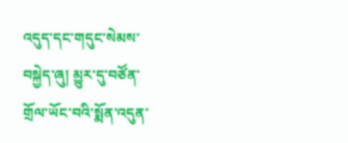འདུད་དང་གདུང་སེམས་བསྐྱེད་ཞུ། མྱུར་དུ་བཙོན་གྲོལ་ཡོང་བའི་སྨོན་འདུན་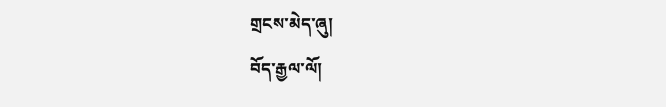གྲངས་མེད་ཞུ།
བོད་རྒྱལ་ལོ།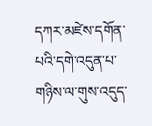དཀར་མཛེས་དགོན་པའི་དགེ་འདུན་པ་གཉིས་ལ་གུས་འདུད་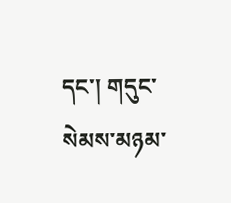དང་། གདུང་སེམས་མཉམ་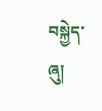བསྐྱེད་ཞུ།